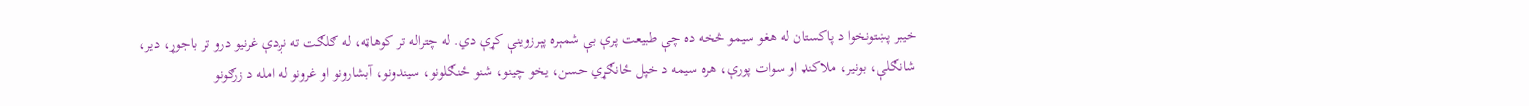خیبر پښتونخوا د پاکستان له هغو سیمو څخه ده چې طبیعت پرې بې شمېره پېرزوینې کړې دي. له چتراله تر کوهاټه، له ګلګت ته نږدې غرنیو درو تر باجوړ، دیر، شانګلې، بونیر، ملاکنډ او سوات پورې، هره سیمه د خپل ځانګړي حسن، یخو چینو، شنو ځنګلونو، سیندونو، آبشارونو او غرونو له امله د زرګونو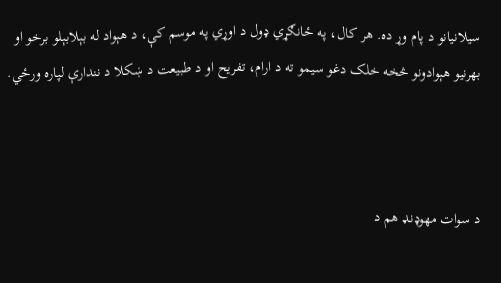سیلانیانو د پام وړ ده. هر کال، په ځانګړي ډول د اوړي په موسم کې، د هېواد له بېلابېلو برخو او بهرنیو هېوادونو څخه خلک دغو سیمو ته د ارام، تفریح او د طبیعت د ښکلا د نندارې لپاره ورځي.



د سوات مهوډنډ هم د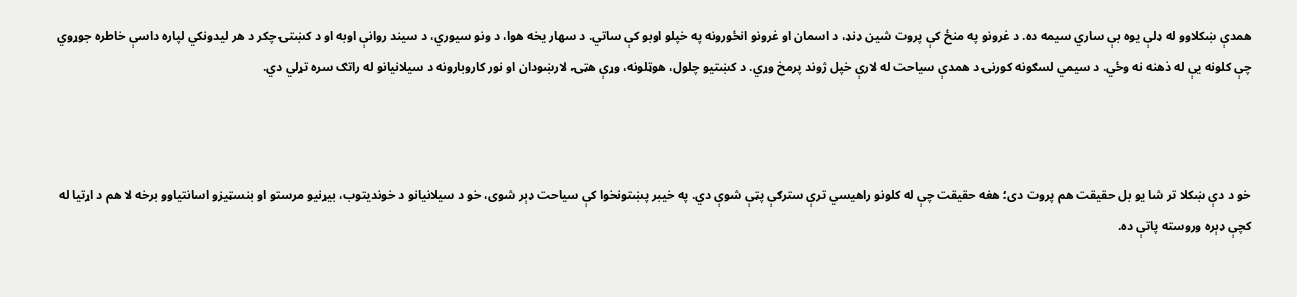همدې ښکلاوو له ډلې یوه بې ساري سیمه ده. د غرونو په منځ کې پروت شین ډنډ، د اسمان او غرونو انځورونه په خپلو اوبو کې ساتي. د سهار یخه هوا، د ونو سیوري، د سیند روانې اوبه او د کښتۍ چکر د هر لیدونکي لپاره داسې خاطره جوړوي چې کلونه یې له ذهنه نه وځي. د سیمي لسګونه کورنۍ د همدې سیاحت له لارې خپل ژوند پرمخ وړي. د کښتیو چلول، هوټلونه، وړې هټۍ، لارښودان او نور کاروبارونه د سیلانیانو له راتګ سره تړلي دي.



خو د دې ښکلا تر شا یو بل حقیقت هم پروت دی؛ هغه حقیقت چې له کلونو راهیسي ترې سترګې پټې شوې دي. په خیبر پښتونخوا کې سیاحت ډېر شوی، خو د سیلانیانو د خوندیتوب، بیړنیو مرستو او بنسټیزو اسانتیاوو برخه لا هم د اړتیا له کچې ډېره وروسته پاتې ده.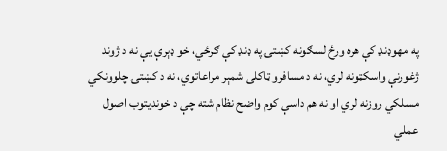په مهوډنډ کې هره ورځ لسګونه کښتۍ په ډنډ کې ګرځي، خو ډېرې یې نه د ژوند ژغورنې واسکټونه لري، نه د مسافرو ټاکلی شمېر مراعاتوي، نه د کښتۍ چلوونکي مسلکي روزنه لري او نه هم داسې کوم واضح نظام شته چې د خوندیتوب اصول عملي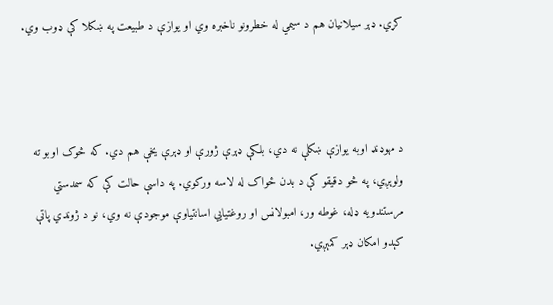کړي. ډېر سیلانیان هم د سیمي له خطرونو ناخبره وي او یوازې د طبیعت په ښکلا کې ډوب وي.



د مهوډنډ اوبه یوازې ښکلې نه دي، بلکې ډېرې ژورې او ډېرې یخې هم دي. که څوک اوبو ته ولوېږي، په څو دقیقو کې د بدن ځواک له لاسه ورکوي. په داسې حالت کې که سمدستي مرستندویه ډله، غوطه ‌ور، امبولانس او روغتیايي اسانتیاوې موجودې نه وي، نو د ژوندي پاتې کېدو امکان ډېر کمېږي.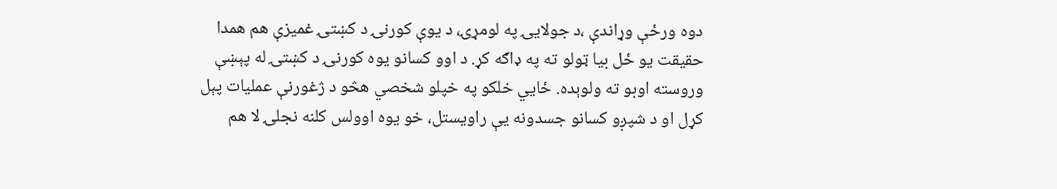دوه ورځې وړاندې ،د جولایۍ په لومړۍ، د یوې کورنۍ د کښتۍ غمیزې هم همدا حقیقت یو ځل بیا ټولو ته په ډاګه کړ. د اوو کسانو یوه کورنۍ د کښتۍ له پېښې وروسته اوبو ته ولوېده. ځایي خلکو په خپلو شخصي هڅو د ژغورنې عملیات پېل کړل او د شپږو کسانو جسدونه یې راویستل، خو یوه اوولس کلنه نجلۍ لا هم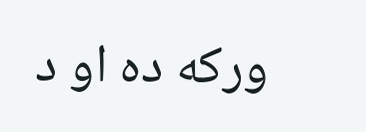ورکه ده او د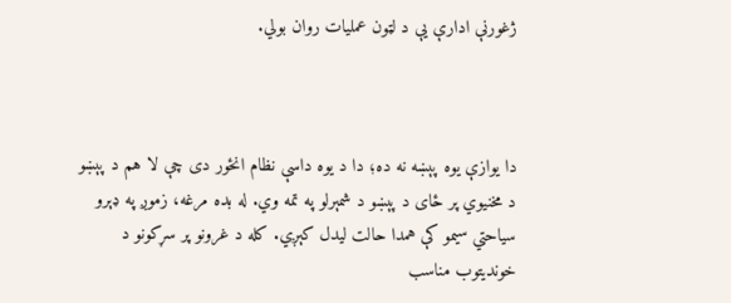ژغورنې ادارې یې د لټون عملیات روان بولي.



دا یوازې یوه پېښه نه ده؛ دا د یوه داسې نظام انځور دی چې لا هم د پېښو د مخنیوي پر ځای د پېښو د شمېرلو په تمه وي. له بده مرغه، زموږ په ډېرو سیاحتي سیمو کې همدا حالت لیدل کېږي. کله د غرونو پر سړکونو د خوندیتوب مناسب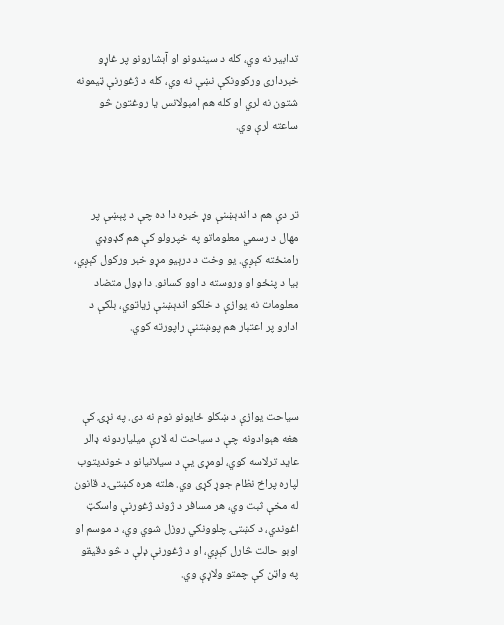تدابیر نه وي، کله د سیندونو او آبشارونو پر غاړو خبرداری ورکوونکې نښې نه وي، کله د ژغورنې ټیمونه شتون نه لري او کله هم امبولانس یا روغتون څو ساعته لرې وي.



تر دې هم د اندېښنې وړ خبره دا ده چې د پېښې پر مهال د رسمي معلوماتو په خپرولو کې هم ګډوډي رامنځته کېږي. یو وخت د درېیو مړو خبر ورکول کېږي، بیا د پنځو او وروسته د اوو کسانو. دا ډول متضاد معلومات نه یوازې د خلکو اندېښنې زیاتوي، بلکې د ادارو پر اعتبار هم پوښتنې راپورته کوي.



سیاحت یوازې د ښکلو ځایونو نوم نه دی. په نړۍ کې هغه هېوادونه چې د سیاحت له لارې میلیاردونه ډالر عاید ترلاسه کوي، لومړی یې د سیلانیانو د خوندیتوب لپاره پراخ نظام جوړ کړی وي. هلته هره کښتۍ د قانون له مخې ثبت وي، هر مسافر د ژوند ژغورنې واسکټ اغوندي، د کښتۍ چلوونکي روزل شوي وي، د موسم او اوبو حالت څارل کېږي، او د ژغورنې ډلې د څو دقیقو په واټن کې چمتو ولاړې وي.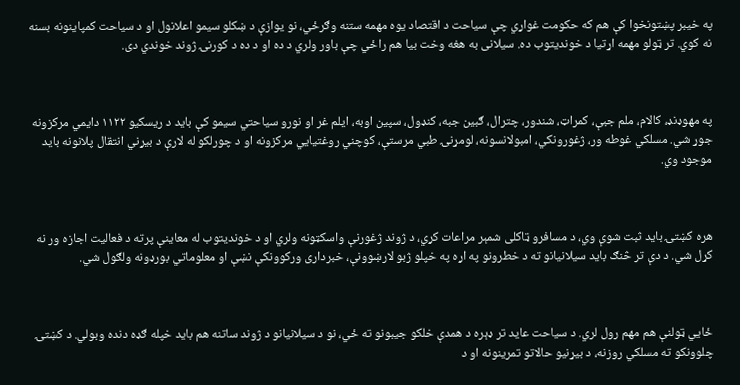په خیبر پښتونخوا کې هم که حکومت غواړي چې سیاحت د اقتصاد یوه مهمه ستنه وګرځي، نو یوازې د ښکلو سیمو اعلانول او د سیاحت کمپاینونه بسنه نه کوي. تر ټولو مهمه اړتیا د خوندیتوب ده. سیلانی به هغه وخت بیا هم راځي چې باور ولري د ده او د ده د کورنۍ ژوند خوندي دی.



په مهوډنډ، کالام، ملم جبې، کمراټ، شندور، چترال، ګبین جبه، کنډول، سپین اوبه، ایلم غر او نورو سیاحتي سیمو کې باید د ریسکیو ۱۱۲۲ دایمي مرکزونه جوړ شي. مسلکي غوطه‌ ور، ژغورونکي، امبولانسونه، لومړنۍ طبي مرستې، کوچني روغتیايي مرکزونه او د چورلکو له لارې د بیړني انتقال پلانونه باید موجود وي.



هره کښتۍ باید ثبت شوې وي، د مسافرو ټاکلی شمېر مراعات کړي، د ژوند ژغورنې واسکټونه ولري او د خوندیتوب له معاینې پرته د فعالیت اجازه ور نه کړل شي. د دې تر څنګ باید سیلانیانو ته د خطرونو په اړه په خپلو ژبو لارښوونې، خبرداری ورکوونکې نښې او معلوماتي بورډونه ولګول شي.



ځایي ټولنې هم مهم رول لري. د سیاحت عاید تر ډېره د همدې خلکو جیبونو ته ځي، نو د سیلانیانو د ژوند ساتنه هم باید خپله ګډه دنده وبولي. د کښتۍ چلوونکو ته مسلکي روزنه، د بیړنیو حالاتو تمرینونه او د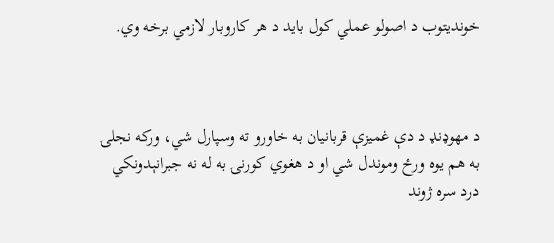خوندیتوب د اصولو عملي کول باید د هر کاروبار لازمي برخه وي.



د مهوډنډ د دې غمیزې قربانیان به خاورو ته وسپارل شي، ورکه نجلۍ به هم یوه ورځ وموندل شي او د هغوي کورنۍ به له نه جبرانېدونکي درد سره ژوند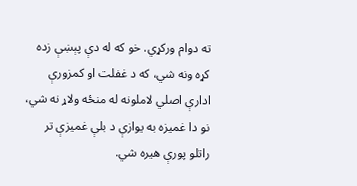ته دوام ورکړي. خو که له دې پېښې زده کړه ونه شي، که د غفلت او کمزورې ادارې اصلي لاملونه له منځه ولاړ نه شي، نو دا غمیزه به یوازې د بلې غمیزې تر راتلو پورې هیره شي.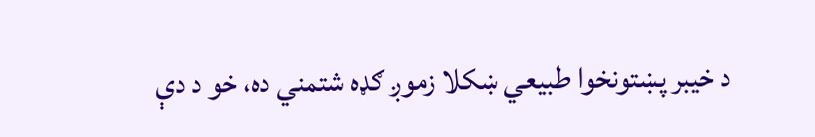د خیبر پښتونخوا طبیعي ښکلا زموږ ګډه شتمني ده، خو د دې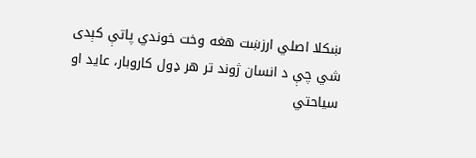ښکلا اصلي ارزښت هغه وخت خوندي پاتې کېدی شي چې د انسان ژوند تر هر ډول کاروبار، عاید او سیاحتي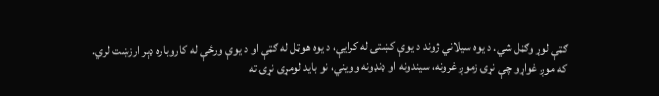ګټې لوړ وګڼل شي. د یوه سیلاني ژوند د یوې کښتۍ له کرایې، د یوه هوټل له ګټې او د یوې ورځې له کاروباره ډېر ارزښت لري. که موږ غواړو چې نړۍ زموږ غرونه، سیندونه او ډنډونه وویني، نو باید لومړی نړۍ ته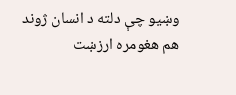وښیو چې دلته د انسان ژوند هم هغومره ارزښت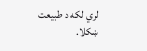لري لکه د طبیعت ښکلا.